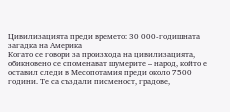Цивилизацията преди времето: 30 000-годишната загадка на Америка
Когато се говори за произхода на цивилизацията, обикновено се споменават шумерите – народ, който е оставил следи в Месопотамия преди около 7500 години. Те са създали писменост, градове,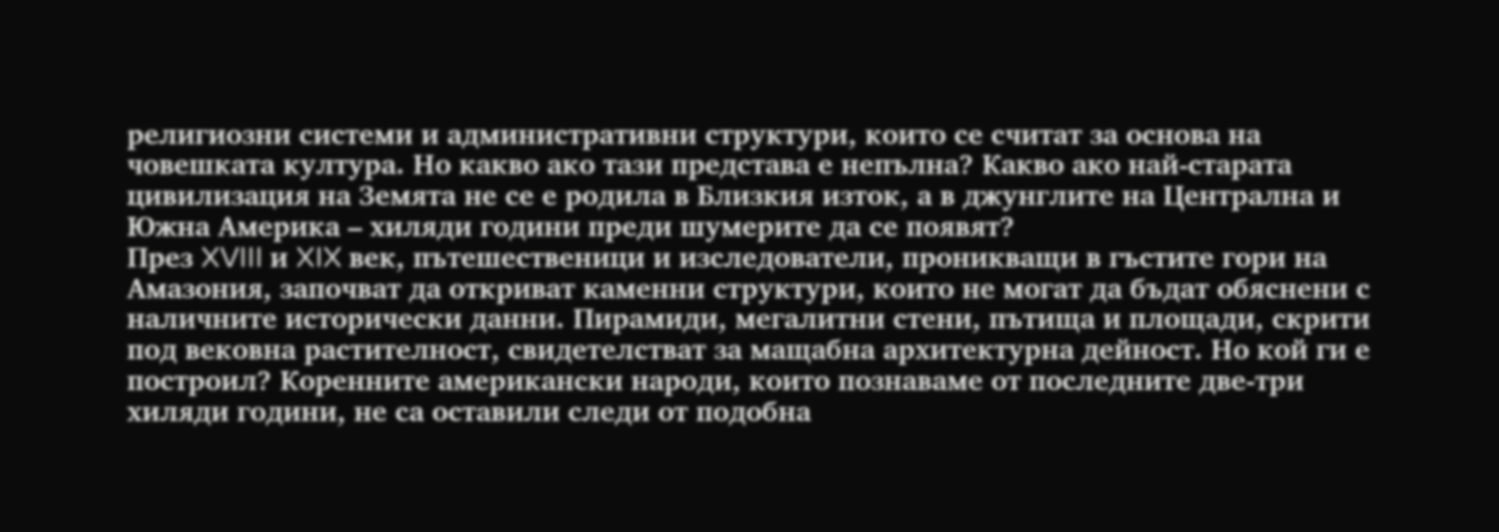религиозни системи и административни структури, които се считат за основа на човешката култура. Но какво ако тази представа е непълна? Какво ако най-старата цивилизация на Земята не се е родила в Близкия изток, а в джунглите на Централна и Южна Америка – хиляди години преди шумерите да се появят?
През XVIII и XIX век, пътешественици и изследователи, проникващи в гъстите гори на Амазония, започват да откриват каменни структури, които не могат да бъдат обяснени с наличните исторически данни. Пирамиди, мегалитни стени, пътища и площади, скрити под вековна растителност, свидетелстват за мащабна архитектурна дейност. Но кой ги е построил? Коренните американски народи, които познаваме от последните две-три хиляди години, не са оставили следи от подобна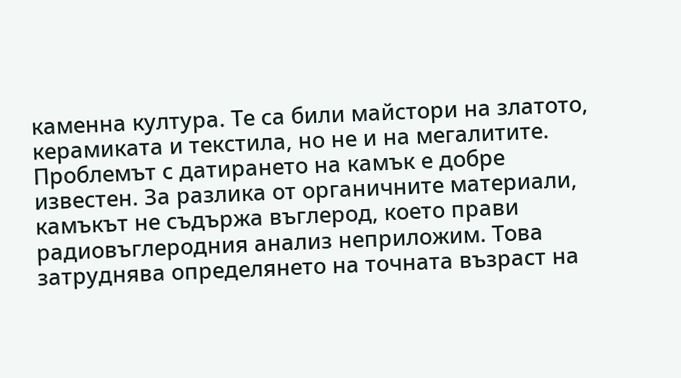каменна култура. Те са били майстори на златото, керамиката и текстила, но не и на мегалитите.
Проблемът с датирането на камък е добре известен. За разлика от органичните материали, камъкът не съдържа въглерод, което прави радиовъглеродния анализ неприложим. Това затруднява определянето на точната възраст на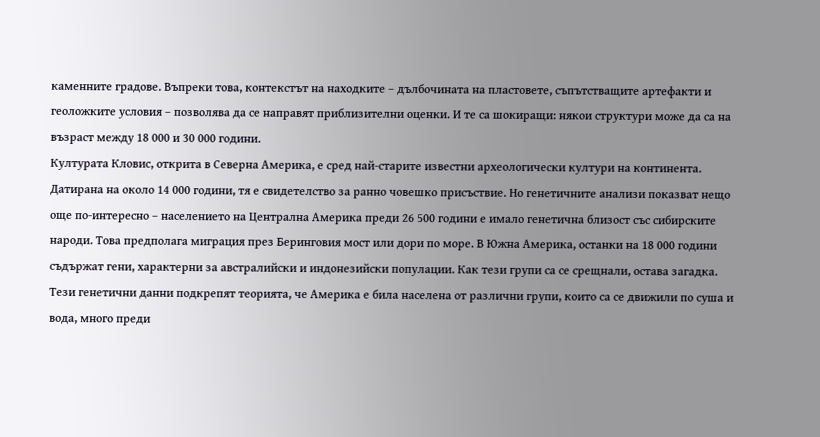каменните градове. Въпреки това, контекстът на находките – дълбочината на пластовете, съпътстващите артефакти и геоложките условия – позволява да се направят приблизителни оценки. И те са шокиращи: някои структури може да са на възраст между 18 000 и 30 000 години.
Културата Кловис, открита в Северна Америка, е сред най-старите известни археологически култури на континента. Датирана на около 14 000 години, тя е свидетелство за ранно човешко присъствие. Но генетичните анализи показват нещо още по-интересно – населението на Централна Америка преди 26 500 години е имало генетична близост със сибирските народи. Това предполага миграция през Беринговия мост или дори по море. В Южна Америка, останки на 18 000 години съдържат гени, характерни за австралийски и индонезийски популации. Как тези групи са се срещнали, остава загадка.
Тези генетични данни подкрепят теорията, че Америка е била населена от различни групи, които са се движили по суша и вода, много преди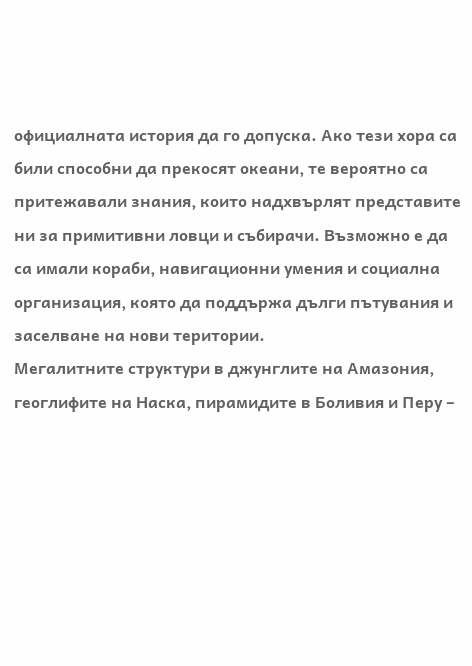официалната история да го допуска. Ако тези хора са били способни да прекосят океани, те вероятно са притежавали знания, които надхвърлят представите ни за примитивни ловци и събирачи. Възможно е да са имали кораби, навигационни умения и социална организация, която да поддържа дълги пътувания и заселване на нови територии.
Мегалитните структури в джунглите на Амазония, геоглифите на Наска, пирамидите в Боливия и Перу –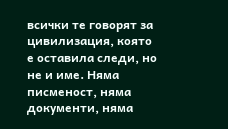всички те говорят за цивилизация, която е оставила следи, но не и име. Няма писменост, няма документи, няма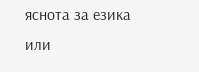яснота за езика или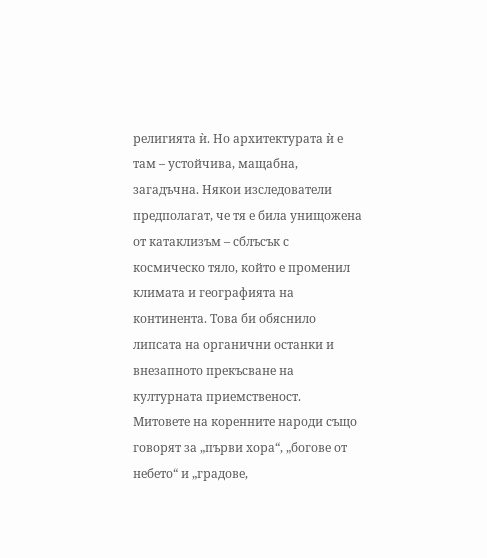религията ѝ. Но архитектурата ѝ е там – устойчива, мащабна, загадъчна. Някои изследователи предполагат, че тя е била унищожена от катаклизъм – сблъсък с космическо тяло, който е променил климата и географията на континента. Това би обяснило липсата на органични останки и внезапното прекъсване на културната приемственост.
Митовете на коренните народи също говорят за „първи хора“, „богове от небето“ и „градове,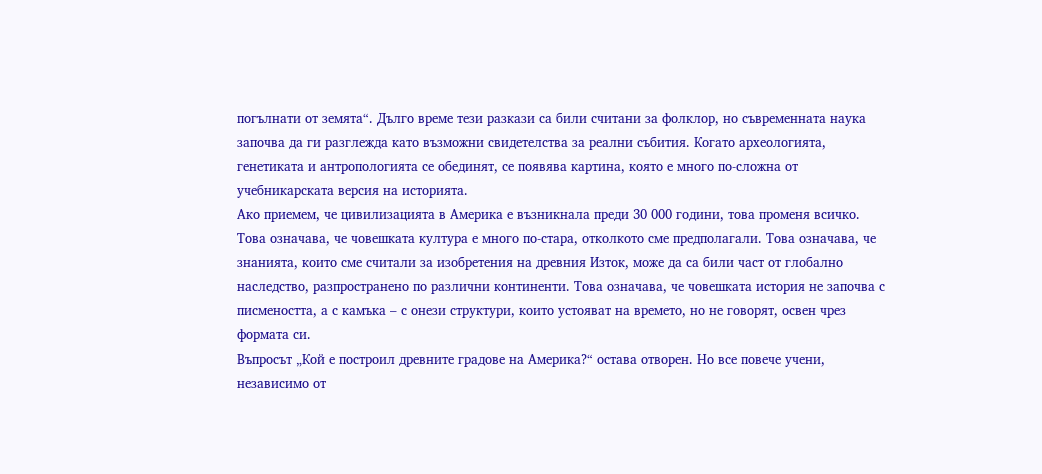погълнати от земята“. Дълго време тези разкази са били считани за фолклор, но съвременната наука започва да ги разглежда като възможни свидетелства за реални събития. Когато археологията, генетиката и антропологията се обединят, се появява картина, която е много по-сложна от учебникарската версия на историята.
Ако приемем, че цивилизацията в Америка е възникнала преди 30 000 години, това променя всичко. Това означава, че човешката култура е много по-стара, отколкото сме предполагали. Това означава, че знанията, които сме считали за изобретения на древния Изток, може да са били част от глобално наследство, разпространено по различни континенти. Това означава, че човешката история не започва с писмеността, а с камъка – с онези структури, които устояват на времето, но не говорят, освен чрез формата си.
Въпросът „Кой е построил древните градове на Америка?“ остава отворен. Но все повече учени, независимо от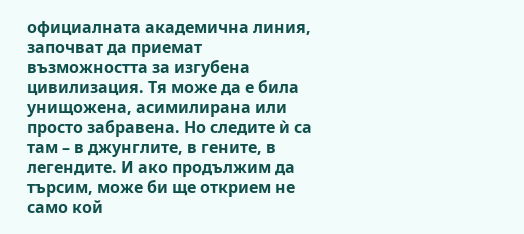официалната академична линия, започват да приемат възможността за изгубена цивилизация. Тя може да е била унищожена, асимилирана или просто забравена. Но следите ѝ са там – в джунглите, в гените, в легендите. И ако продължим да търсим, може би ще открием не само кой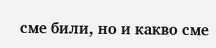сме били, но и какво сме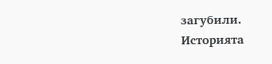загубили.
Историята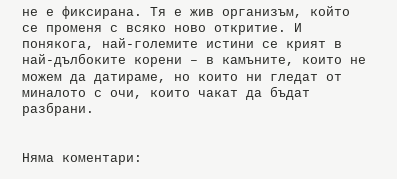не е фиксирана. Тя е жив организъм, който се променя с всяко ново откритие. И понякога, най-големите истини се крият в най-дълбоките корени – в камъните, които не можем да датираме, но които ни гледат от миналото с очи, които чакат да бъдат разбрани.


Няма коментари: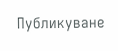Публикуване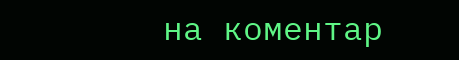на коментар